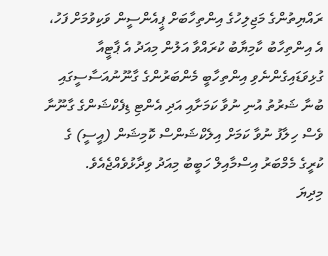ރައްޔިތުންގެ މަޖިލިހުގެ އިންތިހާބަށް ޕީއެންސީން ވަކިވުމަށް ފަހު، އެ އިންތިހާބު ކާމިޔާބު ކުރައްވާ އަލުން މިއަދު އެ ޕާޓީއާ ގުޅިވަޑައިގެންނެވި އިންތިހާބީ މެންބަރުންގެ ގާނޫނުއަސާސީގައި ބުނާ ޝަރުތު އުނި ނުވާ ކަމަށާއި އަދި އެންޓި ޑިފެކްޝަންގެ ގާނޫނާ ވެސް ހިލާފު ނުވާ ކަމަށް އިލެކްޝަންސް ކޮމިޝަން (އީސީ) ގެ ކުރީގެ މެމްބަރު އިސްމާއިލް ހަބީބު މިއަދު ވިދާޅުވެއްޖެއެވެ.
މިދިޔަ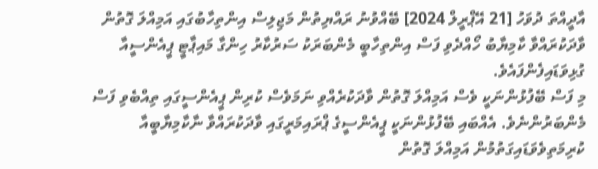އާދީއްތަ ދުވަހު [21 އޭޕްރީލް 2024] ބޭއްވުނު ރައްޔިތުން މަޖިލިސް އިންތިހާބުގައި އަމިއްލަ ގޮތުން ވާދަކުރައްވާ ކާމިޔާބު ހޯއްދެވި ފަސް އިންތިހާބީ މެންބަރަކު ސަރުކާރު ހިންގާ މައިޕާޓީ ޕީއެންސީއާ ގުޅިވަޑައިފެންފައެވެ.
މި ފަސް ބޭފުޅުންނަކީ ވެސް އަމިއްލަ ގޮތުން ވާދަކުރެއްވި ނަމަވެސް ކުރިން ޕީއެންސީގައި ތިއްބެވި ފަސް މެންބަރުންނެވެ. އެއްބައި ބޭފުޅުންނަކީ ޕީއެންސީގެ ޕްރައިމަރީގައި ވާދަކުރައްވާ ނާކާމިޔާބީއާ ކުރިމަތިވެވަޑައިގަތުމުން އަމިއްލަ ގޮތުން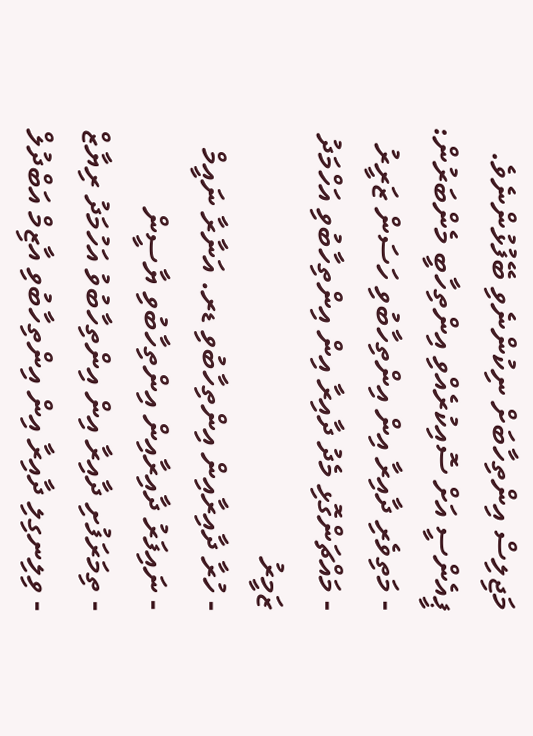މަޖިލިސް އިންތިހާބަށް ނިކުންނެވި ބޭފުޅުންނެވެ.
ޕީއެންސީ އަށް ސޮއިކުރެއްވި އިންތިހާބީ މެންބަރުން:
- މަތިވެރި ދާއިރާ އިން އިންތިހާބުވި ހަސަން ޒަރީރު
- މައްޗަންގޮޅި މެދު ދާއިރާ އިން އިންތިހާބުވި އަހްމަދު ޒަމީރު
- ހުރާ ދާއިރާއިން އިންތިހާބުވި ޑރ. އަނާރާ ނައީމް
- ނައިފަރު ދާއިރާއިން އިންތިހާބުވި ޔާސީން
- ތިމަރަފުށި ދާއިރާ އިން އިންތިހާބުވު އަހުމަދު ރިޔާޒް
- ވިލިނގިލި ދާއިރާ އިން އިންތިހާބުވި އާޒިމް އަބްދުލް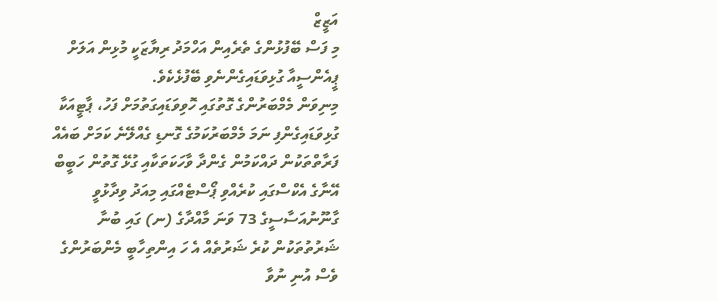އަޒީޒް
މި ފަސް ބޭފުޅުންގެ ތެރެއިން އަހްމަދު ރިޔާޒަކީ މުޅިން އަލަށް ޕީއެންސީއާ ގުޅިވަޑައިގެންނެވި ބޭފުޅެކެވެ.
މިނިވަން މެމްބަރުންގެ ގޮތުގައި ހޮވިވަޑައިގަތުމަށް ފަހު، ޕާޓީއަކާ ގުޅިވަޑައިގެންފި ނަމަ މެމްބަރުކަމުގެ ގޮނޑި ގެއްލޭނެ ކަމަށް ބައެއް ފަރާތްތަކުން ދައްކަމުން ގެންދާ ވާހަކަތަކާއި ގުޅޭ ގޮތުން ހަބީބް އޭނާގެ އެކްސްގައި ކުރެއްވި ޕޯސްޓެއްގައި މިއަދު ވިދާޅުވީ ގާނޫނުއަސާސީގެ 73 ވަނަ މާއްދާގެ (ނ) ގައި ބުނާ ޝަރުތުތަކުން ކުރެ ޝަރުތެއް އެ ހަ އިންތިހާބީ މެންބަރުންގެ ވެސް އުނި ނުވާ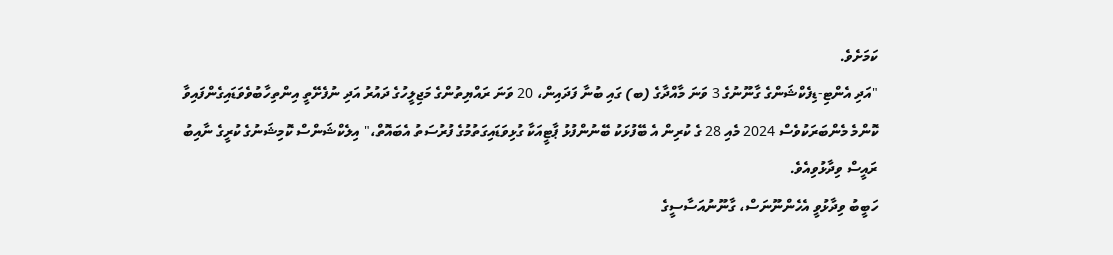ކަމަށެވެ.
"އަދި އެންޓި-ޑިފެކްޝަންގެ ގާނޫނުގެ 3 ވަނަ މާއްދާގެ (ބ) ގައި ބުނާ ފަދައިން، 20 ވަނަ ރައްޔިތުންގެ މަޖިލީހުގެ ދައުރު އަދި ނުފެށޭތީ އިންތިހާބުވެވަޑައިގެންފައިވާ ކޮންމެ މެންބަރަކުވެސް 2024 މެއި 28 ގެ ކުރިން އެ ބޭފުޅަކު ބޭނުންފުޅު ޕާޓީއަކާ ގުޅިވަޑައިގަތުމުގެ ފުރުސަތު އެބައޮތް،" އިލެކްޝަންސް ކޮމިޝަނުގެ ކުރީގެ ނާއިބު ރައީސް ވިދާޅުވިއެވެ.
ހަބީބު ވިދާޅުވީ އެހެންނޫނަސް، ގާނޫނުއަސާސީގެ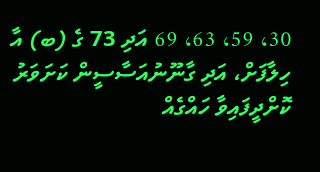30، 59، 63، 69 އަދި 73 ގެ (ބ) އާ ހިލާފަށް، އަދި ގާނޫނުއަސާސީން ކަށަވަރު ކޮށްދީފައިވާ ހައްގެއް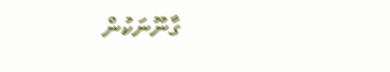ގާނޫނަކުން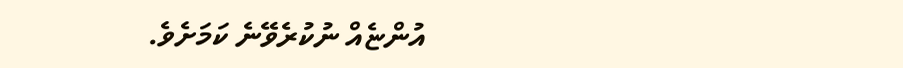އުންޏެއް ނުކުރެވޭނެ ކަމަށެވެ.